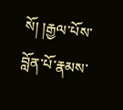སོ། །རྒྱལ་པོས་བློན་པོ་རྣམས་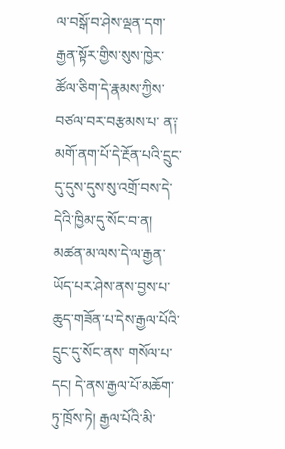ལ་བསྒོ་བ་ཤེས་ལྡན་དག་རྒྱན་སྟོར་གྱིས་སུས་ཁྱེར་ཚོལ་ཅིག་དེ་རྣམས་ཀྱིས་བཙལ་བར་བརྩམས་པ་ ན༑ མགོ་ནག་པོ་དེ་རྔོན་པའི་དྲུང་དུ་དུས་དུས་སུ་འགྲོ་བས་དེ་དེའི་ཁྱིམ་དུ་སོང་བ་ན། མཚན་མ་ལས་དེ་ལ་རྒྱན་ཡོད་པར་ཤེས་ནས་བྱས་པ་ཆུད་གཟོན་པ་དེས་རྒྱལ་པོའི་དྲུང་དུ་སོང་ནས་ གསོལ་པ་དང། དེ་ནས་རྒྱལ་པོ་མཆོག་ཏུ་ཁྲོས་ཏེ། རྒྱལ་པོའི་མི་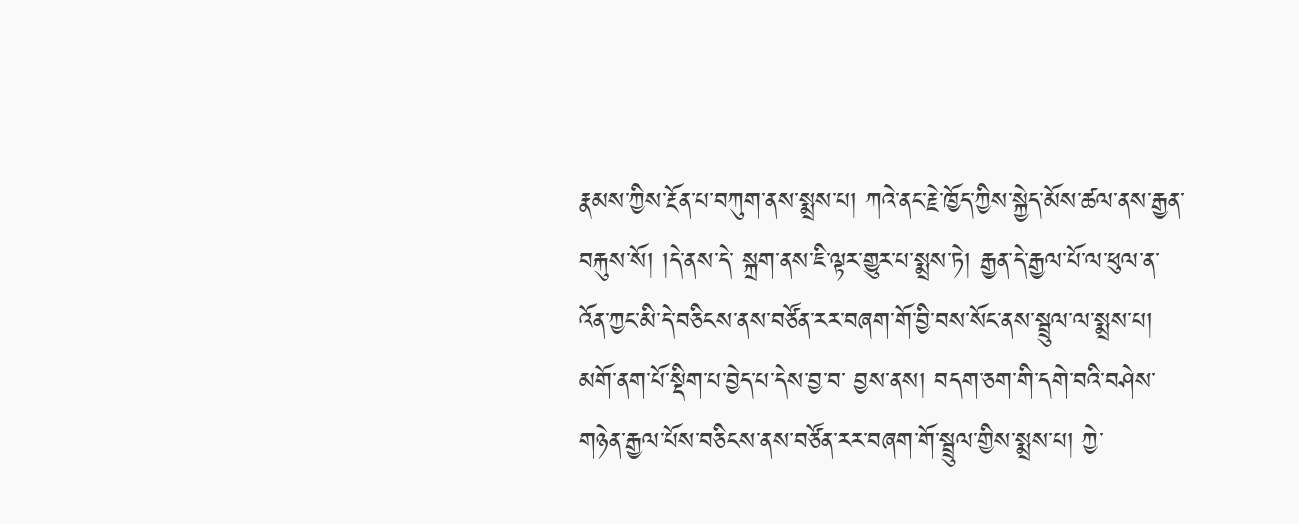རྣམས་ཀྱིས་རྔོན་པ་བཀུག་ནས་སྨྲས་པ། ཀའེ་ནང་རྗེ་ཁྱོད་ཀྱིས་སྐྱེད་མོས་ཚལ་ནས་རྒྱན་བརྐུས་སོ། །དེ་ནས་དེ་ སྐྲག་ནས་ཇི་ལྟར་གྱུར་པ་སྨྲས་ཏེ། རྒྱན་དེ་རྒྱལ་པོ་ལ་ཕུལ་ན་འོན་ཀྱང་མི་དེ་བཅིངས་ནས་བཙོན་རར་བཞག་གོ་བྱི་བས་སོང་ནས་སྦྲུལ་ལ་སྨྲས་པ། མགོ་ནག་པོ་སྡིག་པ་བྱེད་པ་དེས་བྱ་བ་ བྱས་ནས། བདག་ཅག་གི་དགེ་བའི་བཤེས་གཉེན་རྒྱལ་པོས་བཅིངས་ནས་བཙོན་རར་བཞག་གོ་སྦྲུལ་གྱིས་སྨྲས་པ། ཀྱེ་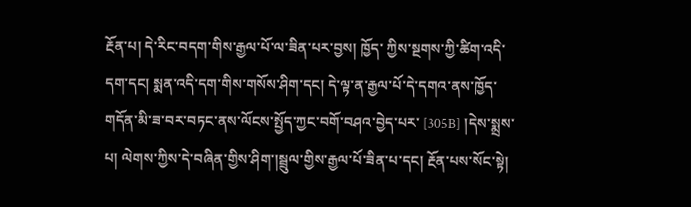རྔོན་པ། དེ་རིང་བདག་གིས་རྒྱལ་པོ་ལ་ཟིན་པར་བྱས། ཁྱོད་ ཀྱིས་སྔགས་ཀྱི་ཚིག་འདི་དག་དང། སྨན་འདི་དག་གིས་གསོས་ཤིག་དང། དེ་ལྟ་ན་རྒྱལ་པོ་དེ་དགའ་ནས་ཁྱོད་གདོན་མི་ཟ་བར་བཏང་ནས་ལོངས་སྤྱོད་ཀྱང་བགོ་བཤའ་བྱེད་པར་ [305B] །དེས་སྨྲས་པ། ལེགས་ཀྱིས་དེ་བཞིན་གྱིས་ཤིག་།སྦྲུལ་གྱིས་རྒྱལ་པོ་ཟིན་པ་དང། རྔོན་པས་སོང་སྟེ།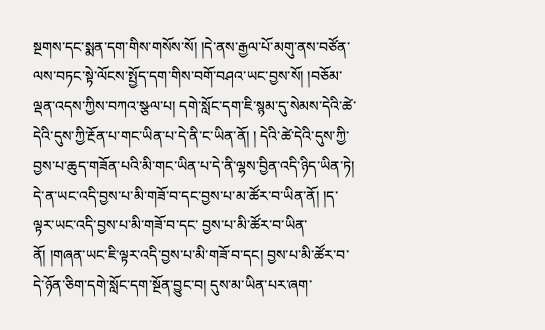སྔགས་དང་སྨན་དག་གིས་གསོས་སོ། །དེ་ནས་རྒྱལ་པོ་མགུ་ནས་བཙོན་ ལས་བཏང་སྟེ་ལོངས་སྤྱོད་དག་གིས་བགོ་བཤའ་ཡང་བྱས་སོ། །བཅོམ་ལྡན་འདས་ཀྱིས་བཀའ་སྩལ་པ། དགེ་སློང་དག་ཇི་སྙམ་དུ་སེམས་དེའི་ཚེ་དེའི་དུས་ཀྱི་རྔོན་པ་གང་ཡིན་པ་དེ་ནི་ང་ཡིན་ནོ། ། དེའི་ཚེ་དེའི་དུས་ཀྱི་བྱས་པ་ཆུད་གཟོན་པའི་མི་གང་ཡིན་པ་དེ་ནི་ལྷས་བྱིན་འདི་ཉིད་ཡིན་ཏེ། དེ་ན་ཡང་འདི་བྱས་པ་མི་གཟོ་བ་དང་བྱས་པ་མ་ཚོར་བ་ཡིན་ནོ། །ད་ལྟར་ཡང་འདི་བྱས་པ་མི་གཟོ་བ་དང་ བྱས་པ་མི་ཚོར་བ་ཡིན་ནོ། །གཞན་ཡང་ཇི་ལྟར་འདི་བྱས་པ་མི་གཟོ་བ་དང། བྱས་པ་མི་ཚོར་བ་དེ་ཉོན་ཅིག་དགེ་སློང་དག་སྔོན་བྱུང་བ། དུས་མ་ཡིན་པར་ཞག་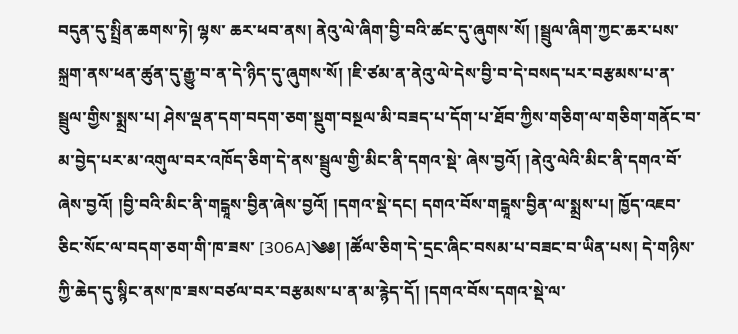བདུན་དུ་སྤྲིན་ཆགས་ཏེ། ལྷས་ ཆར་ཕབ་ནས། ནེའུ་ལེ་ཞིག་བྱི་བའི་ཚང་དུ་ཞུགས་སོ། །སྦྲུལ་ཞིག་ཀྱང་ཆར་པས་སྐྲག་ནས་ཕན་ཚུན་དུ་རྒྱུ་བ་ན་དེ་ཉིད་དུ་ཞུགས་སོ། །ཇི་ཙམ་ན་ནེའུ་ལེ་དེས་བྱི་བ་དེ་བསད་པར་བརྩམས་པ་ན་ སྦྲུལ་གྱིས་སྨྲས་པ། ཤེས་ལྡན་དག་བདག་ཅག་སྡུག་བསྔལ་མི་བཟད་པ་དོག་པ་ཐོབ་ཀྱིས་གཅིག་ལ་གཅིག་གནོང་བ་མ་བྱེད་པར་མ་འགུལ་བར་འཁོད་ཅིག་དེ་ནས་སྦྲུལ་གྱི་མིང་ནི་དགའ་སྡེ་ ཞེས་བྱའོ། །ནེའུ་ལེའི་མིང་ནི་དགའ་བོ་ཞེས་བྱའོ། །བྱི་བའི་མིང་ནི་གངྒཱས་བྱིན་ཞེས་བྱའོ། །དགའ་སྡེ་དང། དགའ་བོས་གངྒཱས་བྱིན་ལ་སྨྲས་པ། ཁྱོད་འཇབ་ཅིང་སོང་ལ་བདག་ཅག་གི་ཁ་ཟས་ [306A]༄༅། །ཚོལ་ཅིག་དེ་དྲང་ཞིང་བསམ་པ་བཟང་བ་ཡིན་པས། དེ་གཉིས་ཀྱི་ཆེད་དུ་སྙིང་ནས་ཁ་ཟས་བཙལ་བར་བརྩམས་པ་ན་མ་རྙེད་དོ། །དགའ་བོས་དགའ་སྡེ་ལ་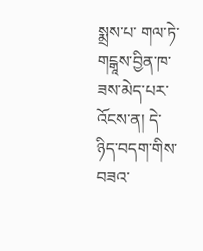སྨྲས་པ་ གལ་ཏེ་གངྒཱས་བྱིན་ཁ་ཟས་མེད་པར་འོངས་ན། དེ་ཉིད་བདག་གིས་བཟའ་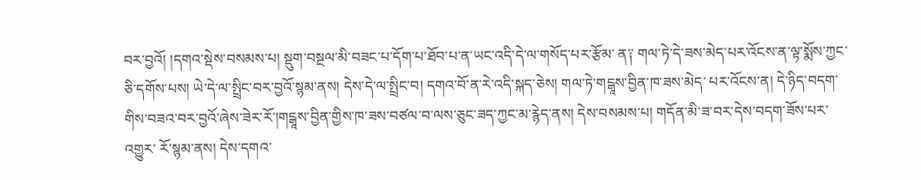བར་བྱའོ། །དགའ་སྡེས་བསམས་པ། སྡུག་བསྔལ་མི་བཟང་པ་དོག་པ་ཐོབ་པ་ན་ཡང་འདི་དེ་ལ་གསོད་པར་རྩོམ་ ན༑ གལ་ཏེ་དེ་ཟས་མེད་པར་འོངས་ན་ལྟ་སྨོས་ཀྱང་ཅི་དགོས་པས། ཡེ་དེ་ལ་སྤྲིང་བར་བྱའོ་སྙམ་ནས། དེས་དེ་ལ་སྤྲིང་བ། དགའ་བོ་ན་རེ་འདི་སྐད་ཅེས། གལ་ཏེ་གངྒཱས་བྱིན་ཁ་ཟས་མེད་ པར་འོངས་ན། དེ་ཉིད་བདག་གིས་བཟའ་བར་བྱའོ་ཞེས་ཟེར་རོ་།གངྒཱས་བྱིན་གྱིས་ཁ་ཟས་བཙལ་བ་ལས་ཅུང་ཟད་ཀྱང་མ་རྙེད་ནས། དེས་བསམས་པ། གདོན་མི་ཟ་བར་དེས་བདག་ཟོས་པར་འགྱུར་ རོ་སྙམ་ནས། དེས་དགའ་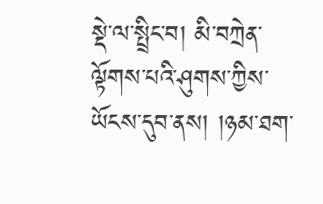སྡེ་ལ་སྤྲིང་བ། མི་བཀྲེན་ལྟོགས་པའི་ཤུགས་ཀྱིས་ཡོངས་དུབ་ནས། །ཉམ་ཐག་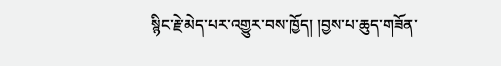སྙིང་རྗེ་མེད་པར་འགྱུར་བས་ཁྱོད། །བྱས་པ་ཆུད་གཟོན་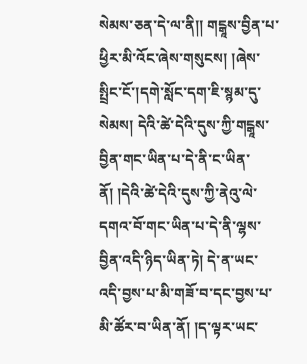སེམས་ཅན་དེ་ལ་ནི།། གངྒཱས་བྱིན་པ་ཕྱིར་མི་འོང་ཞེས་གསུངས། །ཞེས་སྤྲིང་ངོ་།དགེ་སློང་དག་ཇི་སྙམ་དུ་སེམས། དེའི་ཚེ་དེའི་དུས་ཀྱི་གངྒཱས་བྱིན་གང་ཡིན་པ་དེ་ནི་ང་ཡིན་ནོ། །དེའི་ཚེ་དེའི་དུས་ཀྱི་ནེའུ་ལེ་ དགའ་བོ་གང་ཡིན་པ་དེ་ནི་ལྷས་བྱིན་འདི་ཉིད་ཡིན་ཏེ། དེ་ན་ཡང་འདི་བྱས་པ་མི་གཟོ་བ་དང་བྱས་པ་མི་ཚོར་བ་ཡིན་ནོ། །ད་ལྟར་ཡང་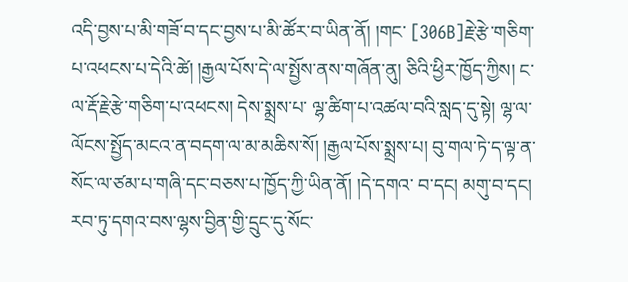འདི་བྱས་པ་མི་གཟོ་བ་དང་བྱས་པ་མི་ཚོར་བ་ཡིན་ནོ། །གང་ [306B]རྗེ་རྩེ་གཅིག་པ་འཕངས་པ་དེའི་ཚེ། །རྒྱལ་པོས་དེ་ལ་སྤྱོས་ནས་གཞོན་ནུ། ཅིའི་ཕྱིར་ཁྱོད་ཀྱིས། ང་ལ་རྡོ་རྗེ་རྩེ་གཅིག་པ་འཕངས། དེས་སྨྲས་པ་ ལྷ་ཚིག་པ་འཚལ་བའི་སླད་དུ་སྟེ། ལྷ་ལ་ལོངས་སྤྱོད་མངའ་ན་བདག་ལ་མ་མཆིས་སོ། །རྒྱལ་པོས་སྨྲས་པ། བུ་གལ་ཏེ་ད་ལྟ་ན་སོང་ལ་ཙམ་པ་གཞི་དང་བཅས་པ་ཁྱོད་ཀྱི་ཡིན་ནོ། །དེ་དགའ་ བ་དང། མགུ་བ་དང། རབ་ཏུ་དགའ་བས་ལྷས་བྱིན་གྱི་དྲུང་དུ་སོང་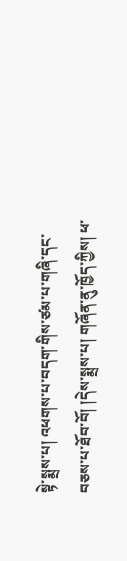སྟེ་སྨྲས་པ། འཕགས་པ་བདག་གིས་ཙམ་པ་གཞི་དང་བཅས་པ་ཐོབ་བོ། །དེས་སྨྲས་པ། གཞོན་ནུ་ཁྱོད་ཀྱིས། ཕ་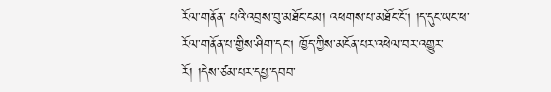རོལ་གནོན་ པའི་འབྲས་བུ་མཐོང་ངམ། འཕགས་པ་མཐོང་ངོ། །ད་དུང་ཡང་ཕ་རོལ་གནོན་པ་གྱིས་ཤིག་དང། ཁྱོད་ཀྱིས་མངོན་པར་འཕེལ་བར་འགྱུར་རོ། །དེས་ཙམ་པར་དཔྱ་དབབ་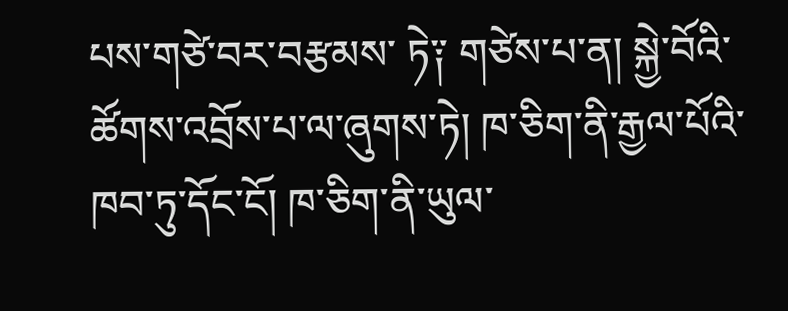པས་གཙེ་བར་བརྩམས་ ཏེ༑ གཙེས་པ་ན། སྐྱེ་བོའི་ཚོགས་འབྲོས་པ་ལ་ཞུགས་ཏེ། ཁ་ཅིག་ནི་རྒྱལ་པོའི་ཁབ་ཏུ་དོང་ངོ། ཁ་ཅིག་ནི་ཡུལ་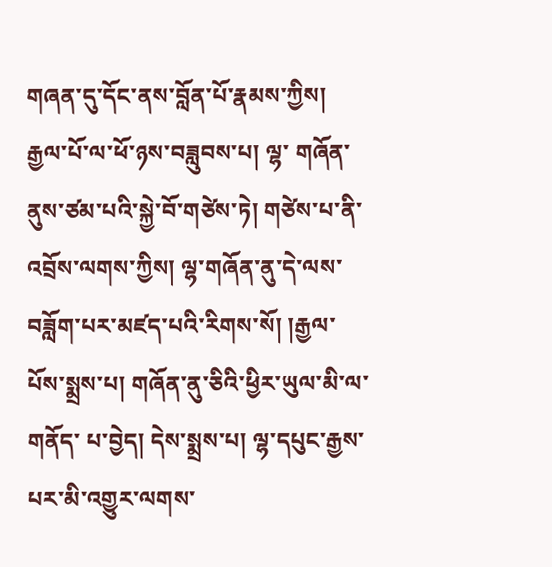གཞན་དུ་དོང་ནས་བློན་པོ་རྣམས་ཀྱིས། རྒྱལ་པོ་ལ་ཕོ་ཉས་བཟླུབས་པ། ལྷ་ གཞོན་ནུས་ཙམ་པའི་སྐྱེ་བོ་གཙེས་ཏེ། གཙེས་པ་ནི་འབྲོས་ལགས་ཀྱིས། ལྷ་གཞོན་ནུ་དེ་ལས་བཟློག་པར་མཛད་པའི་རིགས་སོ། །རྒྱལ་པོས་སྨྲས་པ། གཞོན་ནུ་ཅིའི་ཕྱིར་ཡུལ་མི་ལ་གནོད་ པ་བྱེད། དེས་སྨྲས་པ། ལྷ་དཔུང་རྒྱས་པར་མི་འགྱུར་ལགས་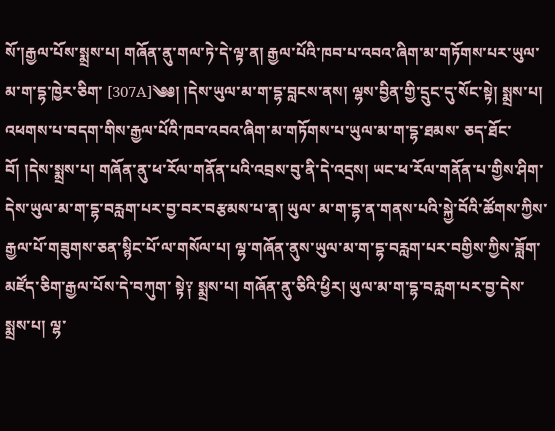སོ་།རྒྱལ་པོས་སྨྲས་པ། གཞོན་ནུ་གལ་ཏེ་དེ་ལྟ་ན། རྒྱལ་པོའི་ཁབ་པ་འབའ་ཞིག་མ་གཏོགས་པར་ཡུལ་མ་ག་དྷ་ཁྱེར་ཅིག་ [307A]༄༅། །དེས་ཡུལ་མ་ག་དྷ་བླངས་ནས། ལྷས་བྱིན་གྱི་དྲུང་དུ་སོང་སྟེ། སྨྲས་པ། འཕགས་པ་བདག་གིས་རྒྱལ་པོའི་ཁབ་འབའ་ཞིག་མ་གཏོགས་པ་ཡུལ་མ་ག་དྷ་ཐམས་ ཅད་ཐོང་བོ། །དེས་སྨྲས་པ། གཞོན་ནུ་ཕ་རོལ་གནོན་པའི་འབྲས་བུ་ནི་དེ་འདྲས། ཡང་ཕ་རོལ་གནོན་པ་གྱིས་ཤིག་དེས་ཡུལ་མ་ག་དྷ་བརླག་པར་བྱ་བར་བརྩམས་པ་ན། ཡུལ་ མ་ག་དྷ་ན་གནས་པའི་སྐྱེ་བོའི་ཚོགས་ཀྱིས་རྒྱལ་པོ་གཟུགས་ཅན་སྙིང་པོ་ལ་གསོལ་པ། ལྷ་གཞོན་ནུས་ཡུལ་མ་ག་དྷ་བརླག་པར་བགྱིས་ཀྱིས་ཟློག་མཛོད་ཅིག་རྒྱལ་པོས་དེ་བཀུག་ སྟེ༑ སྨྲས་པ། གཞོན་ནུ་ཅིའི་ཕྱིར། ཡུལ་མ་ག་དྷ་བརླག་པར་བྱ་དེས་སྨྲས་པ། ལྷ་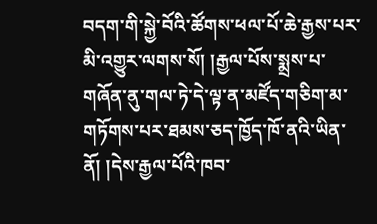བདག་གི་སྐྱེ་བོའི་ཚོགས་ཕལ་པོ་ཆེ་རྒྱས་པར་མི་འགྱུར་ལགས་སོ། །རྒྱལ་པོས་སྨྲས་པ་ གཞོན་ནུ་གལ་ཏེ་དེ་ལྟ་ན་མཛོད་གཅིག་མ་གཏོགས་པར་ཐམས་ཅད་ཁྱོད་ཁོ་ནའི་ཡིན་ནོ། །དེས་རྒྱལ་པོའི་ཁབ་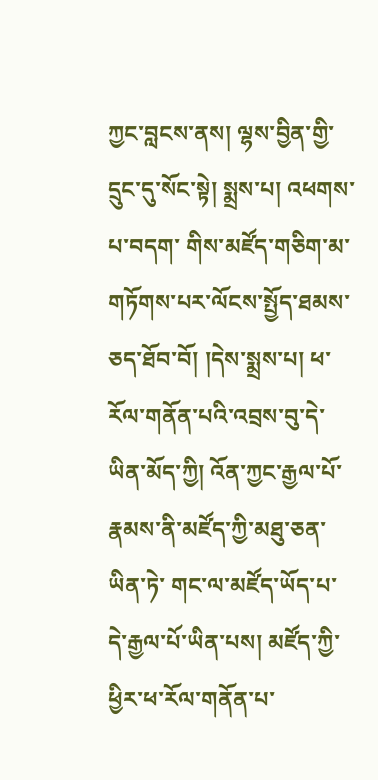ཀྱང་བླངས་ནས། ལྷས་བྱིན་གྱི་དྲུང་དུ་སོང་སྟེ། སྨྲས་པ། འཕགས་པ་བདག་ གིས་མཛོད་གཅིག་མ་གཏོགས་པར་ལོངས་སྤྱོད་ཐམས་ཅད་ཐོབ་བོ། །དེས་སྨྲས་པ། ཕ་རོལ་གནོན་པའི་འབྲས་བུ་དེ་ཡིན་མོད་ཀྱི། འོན་ཀྱང་རྒྱལ་པོ་རྣམས་ནི་མཛོད་ཀྱི་མཐུ་ཅན་ཡིན་ཏེ་ གང་ལ་མཛོད་ཡོད་པ་དེ་རྒྱལ་པོ་ཡིན་པས། མཛོད་ཀྱི་ཕྱིར་ཕ་རོལ་གནོན་པ་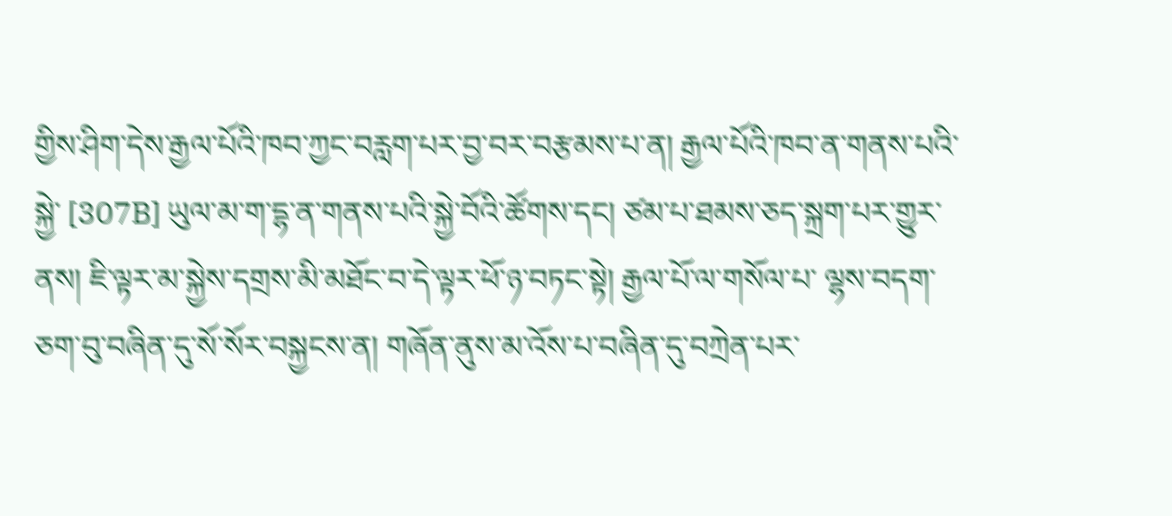གྱིས་ཤིག་དེས་རྒྱལ་པོའི་ཁབ་ཀྱང་བརླག་པར་བྱ་བར་བརྩམས་པ་ན། རྒྱལ་པོའི་ཁབ་ན་གནས་པའི་སྐྱེ་ [307B] ཡུལ་མ་ག་དྷ་ན་གནས་པའི་སྐྱེ་བོའི་ཚོགས་དང། ཙམ་པ་ཐམས་ཅད་སྐྲག་པར་གྱུར་ནས། ཇི་ལྟར་མ་སྐྱེས་དགྲས་མི་མཐོང་བ་དེ་ལྟར་ཕོ་ཉ་བཏང་སྟེ། རྒྱལ་པོ་ལ་གསོལ་པ་ ལྷས་བདག་ཅག་བུ་བཞིན་དུ་སོ་སོར་བསྐྱངས་ན། གཞོན་ནུས་མ་འོས་པ་བཞིན་དུ་བཀྲེན་པར་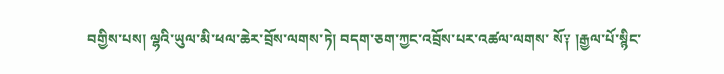བགྱིས་པས། ལྷའི་ཡུལ་མི་ཕལ་ཆེར་བྲོས་ལགས་ཏེ། བདག་ཅག་ཀྱང་འབྲོས་པར་འཚལ་ལགས་ སོ༑ །རྒྱལ་པོ་སྙིང་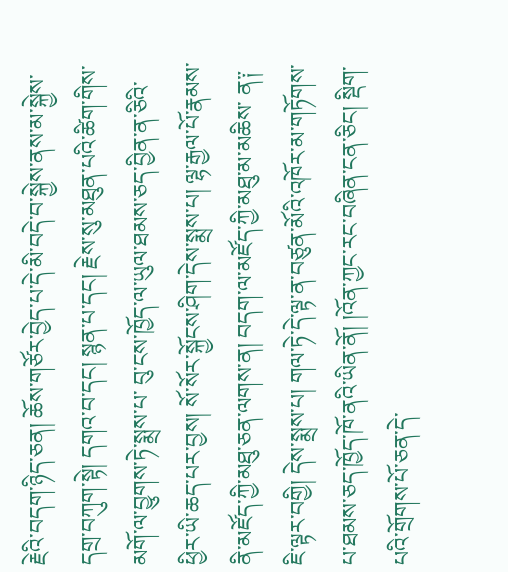རྗེའི་བདག་ཉིད་ཅན། ཆོས་གཙོར་བྱེད་པ་དེ་མི་བདེ་བ་སྐྱེས་ནས་མ་སྐྱེས་དགྲ་བཀུག་སྟེ། དགའ་བ་དང། སྙན་པ་དང། རྗེས་སུ་མཐུན་པའི་ཚིག་གིས་མགོ་ལ་བྱུགས་ཏེ་སྨྲས་པ་ བུ་ངས་ཁྱོད་ལ་ཡུལ་ཐམས་ཅད་བྱིན་ན་ཅིའི་ཕྱིར་ཡི་ཆད་པར་བྱས། སོ་སོར་སྐྱོངས་ཤིག་དེས་སྨྲས་པ། ལྷ་རྒྱལ་པོ་རྣམས་ནི་མཛོད་ཀྱི་མཐུ་ཅན་ལགས་ན། བདག་ལ་མཛོད་ཀྱི་མཐུ་མ་མཆིས་ ན༑ ཇི་ལྟར་བགྱི། དེས་སྨྲས་པ། གལ་ཏེ་དེ་ལྟ་ན་བཙུན་མོའི་འཁོར་མ་གཏོགས་པ་ཐམས་ཅད་ཁྱོད་ཁོ་ནའི་ཡིན་ནོ། །འོན་ཀྱང་རང་བཞིན་ངན་ཅིང། སྡིག་པའི་གྲོགས་པོ་ཅན་དེ་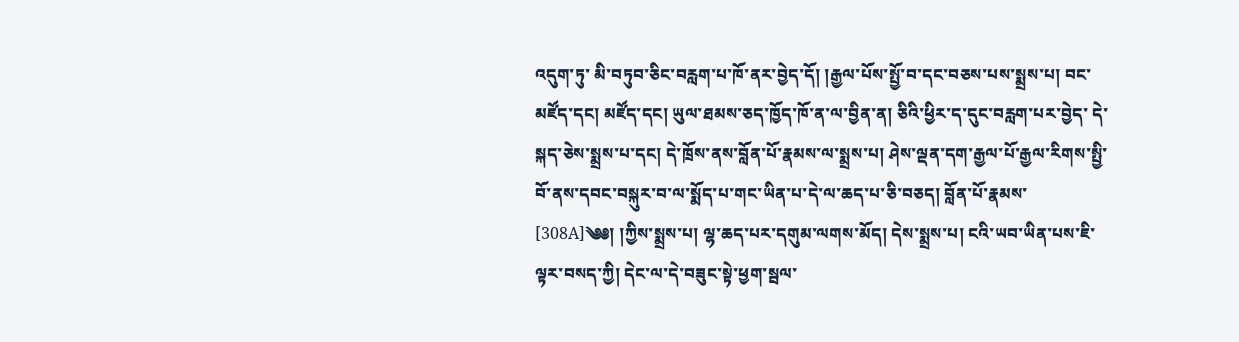འདུག་ཏུ་ མི་བཏུབ་ཅིང་བརླག་པ་ཁོ་ནར་བྱེད་དོ། །རྒྱལ་པོས་སྤྱོ་བ་དང་བཅས་པས་སྨྲས་པ། བང་མཛོད་དང། མཛོད་དང། ཡུལ་ཐམས་ཅད་ཁྱོད་ཁོ་ན་ལ་བྱིན་ན། ཅིའི་ཕྱིར་ད་དུང་བརླག་པར་བྱེད་ དེ་སྐད་ཅེས་སྨྲས་པ་དང། དེ་ཁྲོས་ནས་བློན་པོ་རྣམས་ལ་སྨྲས་པ། ཤེས་ལྡན་དག་རྒྱལ་པོ་རྒྱལ་རིགས་སྤྱི་བོ་ནས་དབང་བསྐུར་བ་ལ་སྨོད་པ་གང་ཡིན་པ་དེ་ལ་ཆད་པ་ཅི་བཅད། བློན་པོ་རྣམས་ [308A]༄༅། །ཀྱིས་སྨྲས་པ། ལྷ་ཆད་པར་དགུམ་ལགས་མོད། དེས་སྨྲས་པ། ངའི་ཡབ་ཡིན་པས་ཇི་ལྟར་བསད་ཀྱི། དེང་ལ་དེ་བཟུང་སྟེ་ཕྱག་སྦལ་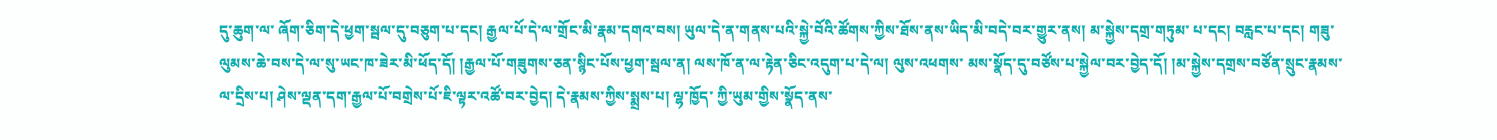དུ་ཆུག་ལ་ ཞོག་ཅིག་དེ་ཕྱག་སྦལ་དུ་བཅུག་པ་དང། རྒྱལ་པོ་དེ་ལ་གྲོང་མི་རྣམ་དགའ་བས། ཡུལ་དེ་ན་གནས་པའི་སྐྱེ་བོའི་ཚོགས་ཀྱིས་ཐོས་ནས་ཡིད་མི་བདེ་བར་གྱུར་ནས། མ་སྐྱེས་དགྲ་གཏུམ་ པ་དང། བརླང་པ་དང། གཟུ་ལུམས་ཆེ་བས་དེ་ལ་སུ་ཡང་ཁ་ཟེར་མི་ཕོད་དོ། །རྒྱལ་པོ་གཟུགས་ཅན་སྙིང་པོས་ཕྱག་སྦལ་ན། ལས་ཁོ་ན་ལ་རྟེན་ཅིང་འདུག་པ་དེ་ལ། ལུས་འཕགས་ མས་སྣོད་དུ་བཙོས་པ་སྐྱེལ་བར་བྱེད་དོ། །མ་སྐྱེས་དགྲས་བཙོན་སྲུང་རྣམས་ལ་དྲིས་པ། ཤེས་ལྡན་དག་རྒྱལ་པོ་བགྲེས་པོ་ཇི་ལྟར་འཚོ་བར་བྱེད། དེ་རྣམས་ཀྱིས་སྨྲས་པ། ལྷ་ཁྱོད་ ཀྱི་ཡུམ་གྱིས་སྣོད་ནས་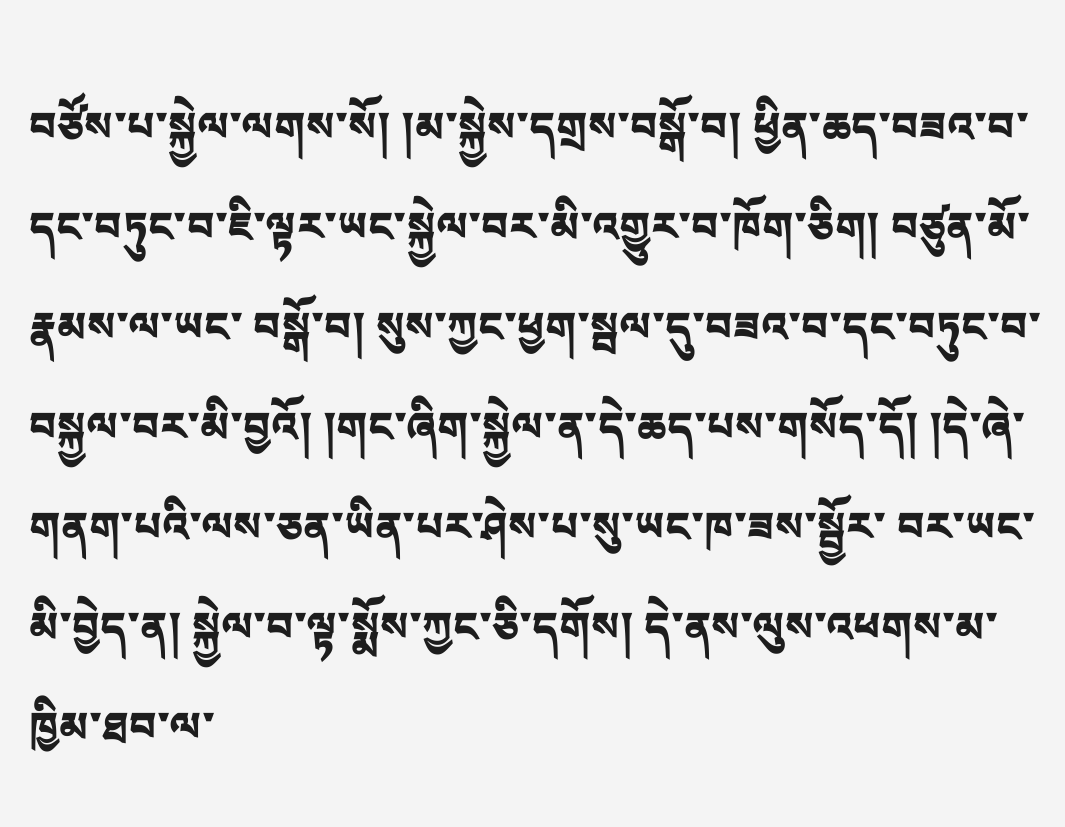བཙོས་པ་སྐྱེལ་ལགས་སོ། །མ་སྐྱེས་དགྲས་བསྒོ་བ། ཕྱིན་ཆད་བཟའ་བ་དང་བཏུང་བ་ཇི་ལྟར་ཡང་སྐྱེལ་བར་མི་འགྱུར་བ་ཁོག་ཅིག། བཙུན་མོ་རྣམས་ལ་ཡང་ བསྒོ་བ། སུས་ཀྱང་ཕྱག་སྦལ་དུ་བཟའ་བ་དང་བཏུང་བ་བསྐྱལ་བར་མི་བྱའོ། །གང་ཞིག་སྐྱེལ་ན་དེ་ཆད་པས་གསོད་དོ། །དེ་ཞེ་གནག་པའི་ལས་ཅན་ཡིན་པར་ཤེས་པ་སུ་ཡང་ཁ་ཟས་སྦྱོར་ བར་ཡང་མི་བྱེད་ན། སྐྱེལ་བ་ལྟ་སྨོས་ཀྱང་ཅི་དགོས། དེ་ནས་ལུས་འཕགས་མ་ཁྱིམ་ཐབ་ལ་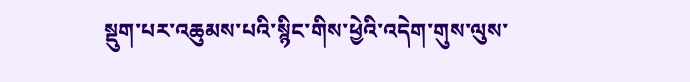སྡུག་པར་འཆུམས་པའི་སྙིང་གིས་ཕྱེའི་འདེག་གུས་ལུས་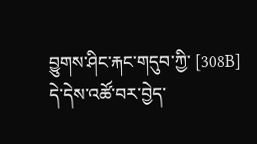བྱུགས་ཤིང་རྐང་གདུབ་ཀྱི་ [308B] དེ་དེས་འཚོ་བར་བྱེད་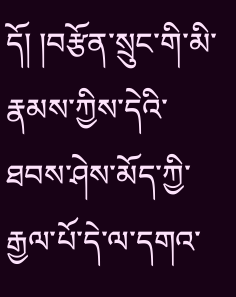དོ། །བརྩོན་སྲུང་གི་མི་རྣམས་ཀྱིས་དེའི་ཐབས་ཤེས་མོད་ཀྱི་རྒྱལ་པོ་དེ་ལ་དགའ་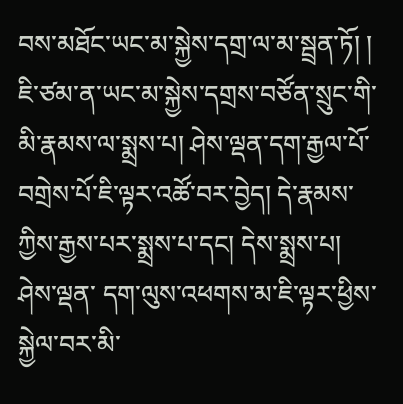བས་མཐོང་ཡང་མ་སྐྱེས་དགྲ་ལ་མ་སྦྲན་ཏོ། ། ཇི་ཙམ་ན་ཡང་མ་སྐྱེས་དགྲས་བཙོན་སྲུང་གི་མི་རྣམས་ལ་སྨྲས་པ། ཤེས་ལྡན་དག་རྒྱལ་པོ་བགྲེས་པོ་ཇི་ལྟར་འཚོ་བར་བྱེད། དེ་རྣམས་ཀྱིས་རྒྱས་པར་སྨྲས་པ་དང། དེས་སྨྲས་པ། ཤེས་ལྡན་ དག་ལུས་འཕགས་མ་ཇི་ལྟར་ཕྱིས་སྐྱེལ་བར་མི་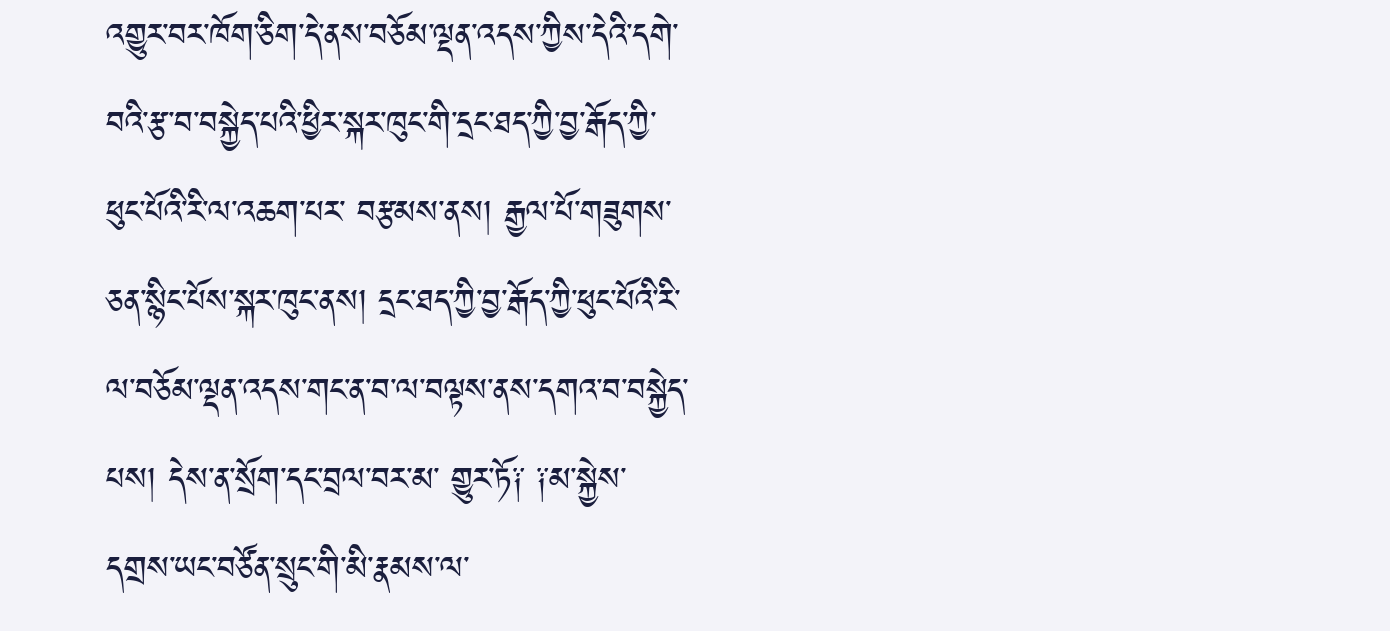འགྱུར་བར་ཁོག་ཅིག་དེ་ནས་བཅོམ་ལྡན་འདས་ཀྱིས་དེའི་དགེ་བའི་རྩ་བ་བསྐྱེད་པའི་ཕྱིར་སྐར་ཁུང་གི་དྲང་ཐད་ཀྱི་བྱ་རྒོད་ཀྱི་ཕུང་པོའི་རི་ལ་འཆག་པར་ བརྩམས་ནས། རྒྱལ་པོ་གཟུགས་ཅན་སྙིང་པོས་སྐར་ཁུང་ནས། དྲང་ཐད་ཀྱི་བྱ་རྒོད་ཀྱི་ཕུང་པོའི་རི་ལ་བཅོམ་ལྡན་འདས་གང་ན་བ་ལ་བལྟས་ནས་དགའ་བ་བསྐྱེད་པས། དེས་ན་སྲོག་དང་བྲལ་བར་མ་ གྱུར་ཏོ༑ ༑མ་སྐྱེས་དགྲས་ཡང་བཙོན་སྲུང་གི་མི་རྣམས་ལ་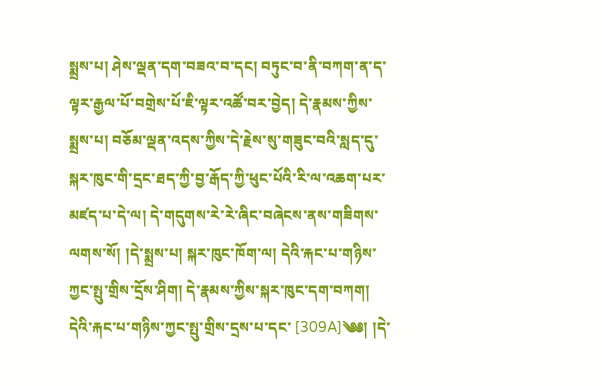སྨྲས་པ། ཤེས་ལྡན་དག་བཟའ་བ་དང། བཏུང་བ་ནི་བཀག་ན་ད་ལྟར་རྒྱལ་པོ་བགྲེས་པོ་ཇི་ལྟར་འཚོ་བར་བྱེད། དེ་རྣམས་ཀྱིས་ སྨྲས་པ། བཅོམ་ལྡན་འདས་ཀྱིས་དེ་རྗེས་སུ་གཟུང་བའི་སླད་དུ་སྐར་ཁུང་གི་དྲང་ཐད་ཀྱི་བྱ་རྒོད་ཀྱི་ཕུང་པོའི་རི་ལ་འཆག་པར་མཛད་པ་དེ་ལ། དེ་གདུགས་རེ་རེ་ཞིང་བཞེངས་ནས་གཟིགས་ ལགས་སོ། །དེ་སྨྲས་པ། སྐར་ཁུང་ཁོག་ལ། དེའི་རྐང་པ་གཉིས་ཀྱང་སྤུ་གྲིས་དྲོས་ཤིག། དེ་རྣམས་ཀྱིས་སྐར་ཁུང་དག་བཀག། དེའི་རྐང་པ་གཉིས་ཀྱང་སྤུ་གྲིས་དྲས་པ་དང་ [309A]༄༅། །དེ་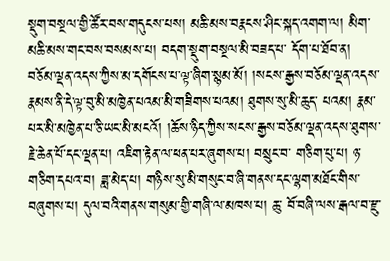སྡུག་བསྔལ་གྱི་ཚོར་བས་གདུངས་པས། མཆི་མས་བརྣངས་ཤིང་སྐད་འགག་ལ། མིག་མཆི་མས་གང་བས་བསམས་པ། བདག་སྡུག་བསྔལ་མི་བཟད་པ་ དོག་པ་ཐོབ་ན། བཅོམ་ལྡན་འདས་ཀྱིས་མ་དགོངས་པ་ལྟ་ཞིག་སྙམ་མོ། །སངས་རྒྱས་བཅོམ་ལྡན་འདས་རྣམས་ནི་དེ་ལྟ་བུ་མི་མཁྱེན་པའམ་མི་གཟིགས་པའམ། ཐུགས་སུ་མི་ཆུད་ པའམ། རྣམ་པར་མི་མཁྱེན་པ་ཅི་ཡང་མི་མངའོ། །ཆོས་ཉིད་ཀྱིས་སངས་རྒྱས་བཅོམ་ལྡན་འདས་ཐུགས་རྗེ་ཆེན་པོ་དང་ལྡན་པ། འཇིག་རྟེན་ལ་ཕན་པར་ཞུགས་པ། བསྲུང་བ་ གཅིག་པུ་པ། ཉ་གཅིག་དཔའ་བ། ཟླ་མེད་པ། གཉིས་སུ་མི་གསུང་བ་ཞི་གནས་དང་ལྷག་མཐོང་གིས་བཞུགས་པ། དུལ་བའི་གནས་གསུམ་གྱི་གཞི་ལ་མཁས་པ། ཆུ་ བོ་བཞི་ལས་རྒལ་བ་རྫུ་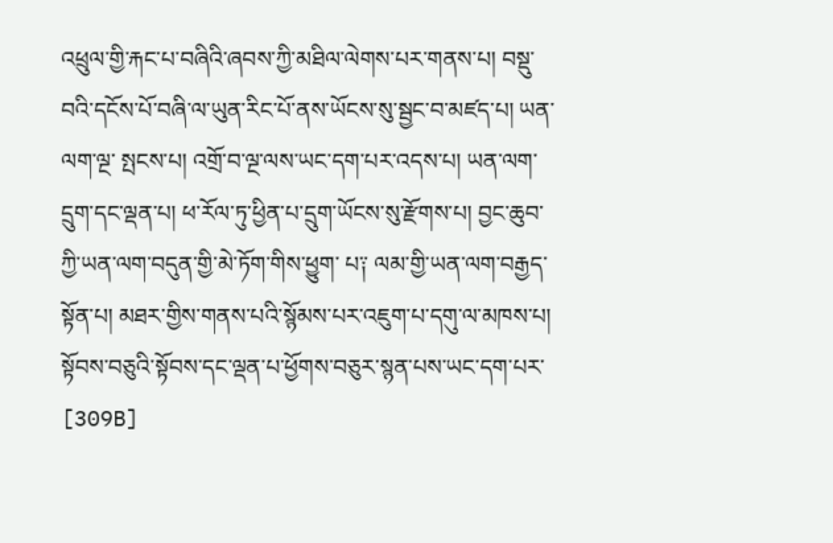འཕྲུལ་གྱི་རྐང་པ་བཞིའི་ཞབས་ཀྱི་མཐིལ་ལེགས་པར་གནས་པ། བསྡུ་བའི་དངོས་པོ་བཞི་ལ་ཡུན་རིང་པོ་ནས་ཡོངས་སུ་སྦྱང་བ་མཛད་པ། ཡན་ལག་ལྔ་ སྤངས་པ། འགྲོ་བ་ལྔ་ལས་ཡང་དག་པར་འདས་པ། ཡན་ལག་དྲུག་དང་ལྡན་པ། ཕ་རོལ་ཏུ་ཕྱིན་པ་དྲུག་ཡོངས་སུ་རྫོགས་པ། བྱང་ཆུབ་ཀྱི་ཡན་ལག་བདུན་གྱི་མེ་ཏོག་གིས་ཕྱུག་ པ༑ ལམ་གྱི་ཡན་ལག་བརྒྱད་སྟོན་པ། མཐར་གྱིས་གནས་པའི་སྙོམས་པར་འཇུག་པ་དགུ་ལ་མཁས་པ། སྟོབས་བཅུའི་སྟོབས་དང་ལྡན་པ་ཕྱོགས་བཅུར་སྙན་པས་ཡང་དག་པར་ [309B]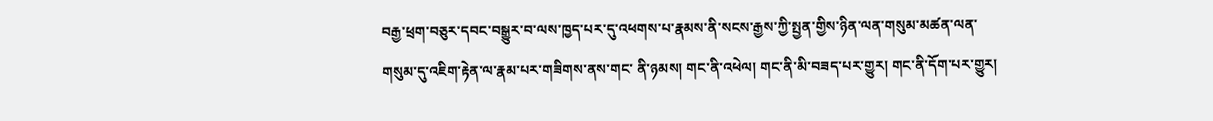བརྒྱ་ཕྲག་བཅུར་དབང་བསྒྱུར་བ་ལས་ཁྱད་པར་དུ་འཕགས་པ་རྣམས་ནི་སངས་རྒྱས་ཀྱི་སྤྱན་གྱིས་ཉིན་ལན་གསུམ་མཚན་ལན་གསུམ་དུ་འཇིག་རྟེན་ལ་རྣམ་པར་གཟིགས་ནས་གང་ ནི་ཉམས། གང་ནི་འཕེལ། གང་ནི་མི་བཟད་པར་གྱུར། གང་ནི་དོག་པར་གྱུར།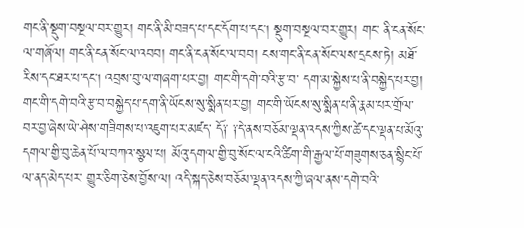གང་ནི་སྡུག་བསྔལ་བར་གྱུར། གང་ནི་མི་བཟད་པ་དང་དོག་པ་དང། སྡུག་བསྔལ་བར་གྱུར། གང་ ནི་ངན་སོང་ལ་གཞོལ། གང་ནི་ངན་སོང་ལ་འབབ། གང་ནི་ངན་སོང་ལ་བབ། ངས་གང་ནི་ངན་སོང་ལས་དྲངས་ཏེ། མཐོ་རིས་དང་ཐར་པ་དང། འབྲས་བུ་ལ་གཞག་པར་བྱ། གང་གི་དགེ་བའི་རྩ་བ་ དག་མ་སྐྱེས་པ་ནི་བསྐྱེད་པར་བྱ། གང་གི་དགེ་བའི་རྩ་བ་བསྐྱེད་པ་དག་ནི་ཡོངས་སུ་སྨིན་པར་བྱ། གང་གི་ཡོངས་སུ་སྨིན་པ་ནི་རྣམ་པར་གྲོལ་བར་བྱ་ཞེས་ཡེ་ཤེས་གཟིགས་པ་འཇུག་པར་མཛད་ དོ༑ ༑དེ་ནས་བཅོམ་ལྡན་འདས་ཀྱིས་ཚེ་དང་ལྡན་པ་མོའུ་དགལ་གྱི་བུ་ཆེན་པོ་ལ་བཀའ་སྩལ་པ། མོའུ་དགལ་གྱི་བུ་སོང་ལ་ངའི་ཚིག་གི་རྒྱལ་པོ་གཟུགས་ཅན་སྙིང་པོ་ལ་ནད་མེད་པར་ གྱུར་ཅིག་ཅེས་བྱོས་ལ། འདི་སྐད་ཅེས་བཅོམ་ལྡན་འདས་ཀྱི་ཞལ་ནས་དགེ་བའི་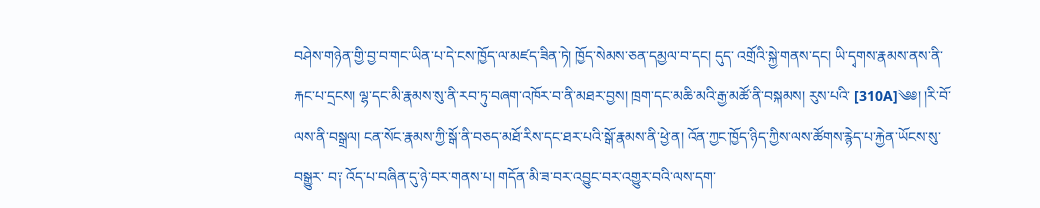བཤེས་གཉེན་གྱི་བྱ་བ་གང་ཡིན་པ་དེ་ངས་ཁྱོད་ལ་མཛད་ཟིན་ཏེ། ཁྱོད་སེམས་ཅན་དམྱལ་བ་དང། དུད་ འགྲོའི་སྐྱེ་གནས་དང། ཡི་དྭགས་རྣམས་ནས་ནི་རྐང་པ་དྲངས། ལྷ་དང་མི་རྣམས་སུ་ནི་རབ་ཏུ་བཞག་འཁོར་བ་ནི་མཐར་བྱས། ཁྲག་དང་མཆི་མའི་རྒྱ་མཚོ་ནི་བསྐམས། རུས་པའི་ [310A]༄༅། །རི་བོ་ལས་ནི་བསྒྲལ། ངན་སོང་རྣམས་ཀྱི་སྒོ་ནི་བཅད་མཐོ་རིས་དང་ཐར་པའི་སྒོ་རྣམས་ནི་ཕྱེ་ན། འོན་ཀྱང་ཁྱོད་ཉིད་ཀྱིས་ལས་ཚོགས་རྙེད་པ་རྐྱེན་ཡོངས་སུ་བསྒྱུར་ བ༑ འོད་པ་བཞིན་དུ་ཉེ་བར་གནས་པ། གདོན་མི་ཟ་བར་འབྱུང་བར་འགྱུར་བའི་ལས་དག་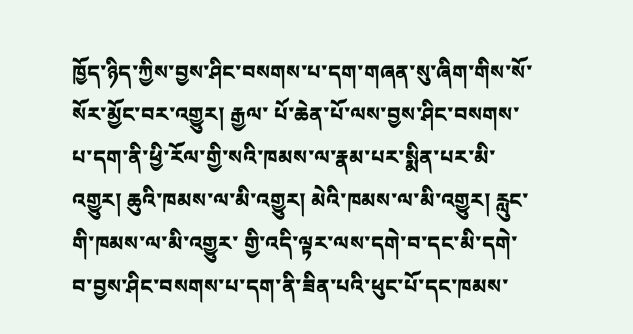ཁྱོད་ཉིད་ཀྱིས་བྱས་ཤིང་བསགས་པ་དག་གཞན་སུ་ཞིག་གིས་སོ་སོར་མྱོང་བར་འགྱུར། རྒྱལ་ པོ་ཆེན་པོ་ལས་བྱས་ཤིང་བསགས་པ་དག་ནི་ཕྱི་རོལ་གྱི་སའི་ཁམས་ལ་རྣམ་པར་སྨིན་པར་མི་འགྱུར། ཆུའི་ཁམས་ལ་མི་འགྱུར། མེའི་ཁམས་ལ་མི་འགྱུར། རླུང་གི་ཁམས་ལ་མི་འགྱུར་ གྱི་འདི་ལྟར་ལས་དགེ་བ་དང་མི་དགེ་བ་བྱས་ཤིང་བསགས་པ་དག་ནི་ཟིན་པའི་ཕུང་པོ་དང་ཁམས་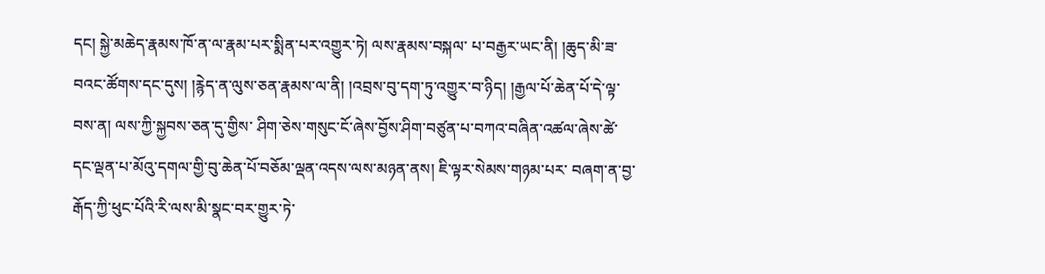དང། སྐྱེ་མཆེད་རྣམས་ཁོ་ན་ལ་རྣམ་པར་སྨིན་པར་འགྱུར་ཏེ། ལས་རྣམས་བསྐལ་ པ་བརྒྱར་ཡང་ནི། །ཆུད་མི་ཟ་བའང་ཚོགས་དང་དུས། །རྙེད་ན་ལུས་ཅན་རྣམས་ལ་ནི། །འབྲས་བུ་དག་ཏུ་འགྱུར་བ་ཉིད། །རྒྱལ་པོ་ཆེན་པོ་དེ་ལྟ་བས་ན། ལས་ཀྱི་སྐྱབས་ཅན་དུ་གྱིས་ ཤིག་ཅེས་གསུང་ངོ་ཞེས་བྱོས་ཤིག་བཙུན་པ་བཀའ་བཞིན་འཚལ་ཞེས་ཚེ་དང་ལྡན་པ་མོའུ་དགལ་གྱི་བུ་ཆེན་པོ་བཅོམ་ལྡན་འདས་ལས་མཉན་ནས། ཇི་ལྟར་སེམས་གཉམ་པར་ བཞག་ན་བྱ་རྒོད་ཀྱི་ཕུང་པོའི་རི་ལས་མི་སྣང་བར་གྱུར་ཏེ་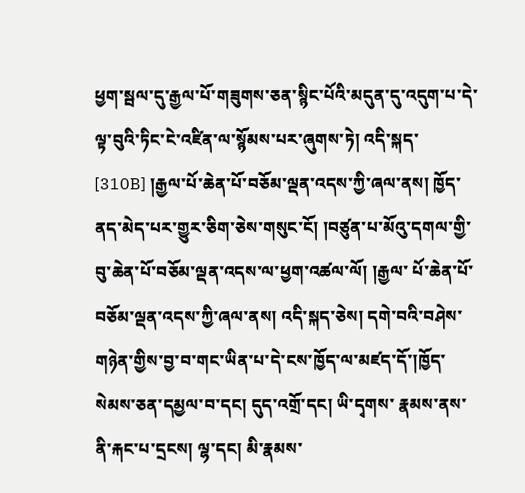ཕྱག་སྦལ་དུ་རྒྱལ་པོ་གཟུགས་ཅན་སྙིང་པོའི་མདུན་དུ་འདུག་པ་དེ་ལྟ་བུའི་ཏིང་ངེ་འཛིན་ལ་སྙོམས་པར་ཞུགས་ཏེ། འདི་སྐད་ [310B] །རྒྱལ་པོ་ཆེན་པོ་བཅོམ་ལྡན་འདས་ཀྱི་ཞལ་ནས། ཁྱོད་ནད་མེད་པར་གྱུར་ཅིག་ཅེས་གསུང་ངོ། །བཙུན་པ་མོའུ་དགལ་གྱི་བུ་ཆེན་པོ་བཅོམ་ལྡན་འདས་ལ་ཕྱག་འཚལ་ལོ། །རྒྱལ་ པོ་ཆེན་པོ་བཅོམ་ལྡན་འདས་ཀྱི་ཞལ་ནས། འདི་སྐད་ཅེས། དགེ་བའི་བཤེས་གཉེན་གྱིས་བྱ་བ་གང་ཡིན་པ་དེ་ངས་ཁྱོད་ལ་མཛད་དོ་།ཁྱོད་སེམས་ཅན་དམྱལ་བ་དང། དུད་འགྲོ་དང། ཡི་དྭགས་ རྣམས་ནས་ནི་རྐང་པ་དྲངས། ལྷ་དང། མི་རྣམས་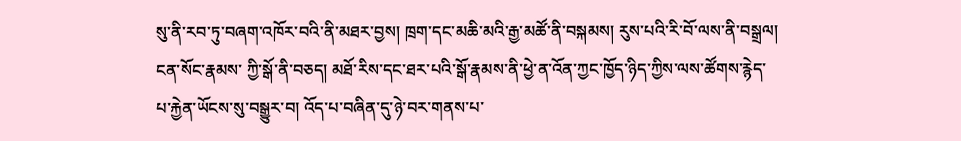སུ་ནི་རབ་ཏུ་བཞག་འཁོར་བའི་ནི་མཐར་བྱས། ཁྲག་དང་མཆི་མའི་རྒྱ་མཚོ་ནི་བསྐམས། རུས་པའི་རི་བོ་ལས་ནི་བསྒྲལ། ངན་སོང་རྣམས་ ཀྱི་སྒོ་ནི་བཅད། མཐོ་རིས་དང་ཐར་པའི་སྒོ་རྣམས་ནི་ཕྱེ་ན་འོན་ཀྱང་ཁྱོད་ཉིད་ཀྱིས་ལས་ཚོགས་རྙེད་པ་རྐྱེན་ཡོངས་སུ་བསྒྱུར་བ། འོད་པ་བཞིན་དུ་ཉེ་བར་གནས་པ་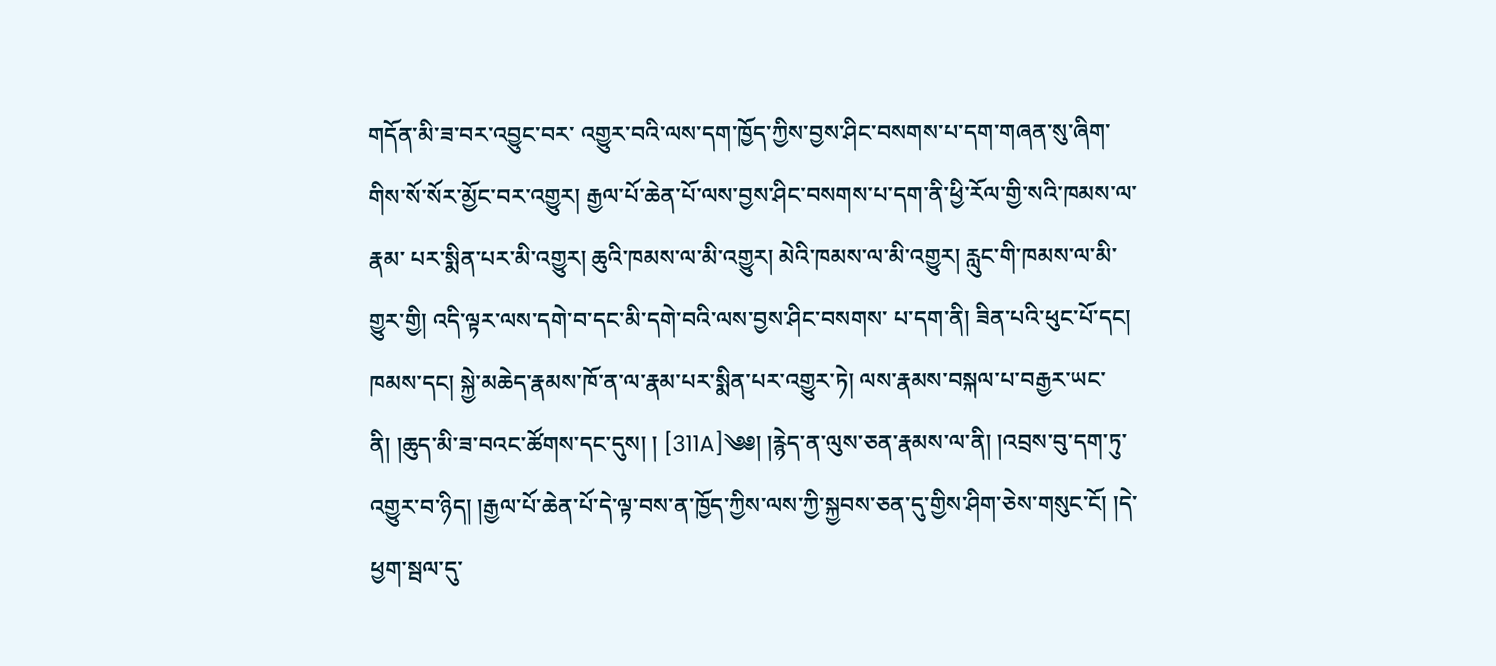གདོན་མི་ཟ་བར་འབྱུང་བར་ འགྱུར་བའི་ལས་དག་ཁྱོད་ཀྱིས་བྱས་ཤིང་བསགས་པ་དག་གཞན་སུ་ཞིག་གིས་སོ་སོར་མྱོང་བར་འགྱུར། རྒྱལ་པོ་ཆེན་པོ་ལས་བྱས་ཤིང་བསགས་པ་དག་ནི་ཕྱི་རོལ་གྱི་སའི་ཁམས་ལ་རྣམ་ པར་སྨིན་པར་མི་འགྱུར། ཆུའི་ཁམས་ལ་མི་འགྱུར། མེའི་ཁམས་ལ་མི་འགྱུར། རླུང་གི་ཁམས་ལ་མི་གྱུར་གྱི། འདི་ལྟར་ལས་དགེ་བ་དང་མི་དགེ་བའི་ལས་བྱས་ཤིང་བསགས་ པ་དག་ནི། ཟིན་པའི་ཕུང་པོ་དང། ཁམས་དང། སྐྱེ་མཆེད་རྣམས་ཁོ་ན་ལ་རྣམ་པར་སྨིན་པར་འགྱུར་ཏེ། ལས་རྣམས་བསྐལ་པ་བརྒྱར་ཡང་ནི། །ཆུད་མི་ཟ་བའང་ཚོགས་དང་དུས། ། [311A]༄༅། །རྙེད་ན་ལུས་ཅན་རྣམས་ལ་ནི། །འབྲས་བུ་དག་ཏུ་འགྱུར་བ་ཉིད། །རྒྱལ་པོ་ཆེན་པོ་དེ་ལྟ་བས་ན་ཁྱོད་ཀྱིས་ལས་ཀྱི་སྐྱབས་ཅན་དུ་གྱིས་ཤིག་ཅེས་གསུང་ངོ། །དེ་ ཕྱག་སྦལ་དུ་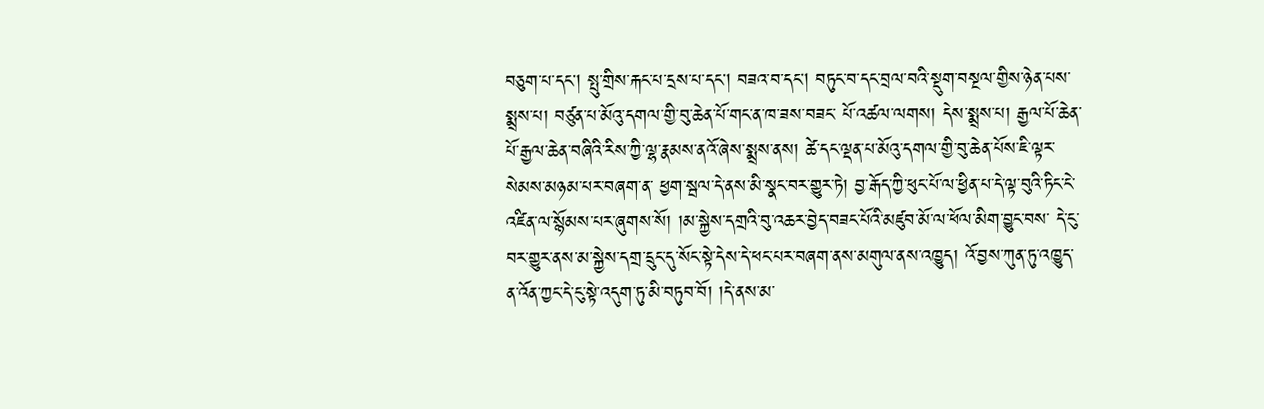བཅུག་པ་དང། སྤུ་གྲིས་རྐང་པ་དྲས་པ་དང། བཟའ་བ་དང། བཏུང་བ་དང་བྲལ་བའི་སྡུག་བསྔལ་གྱིས་ཉེན་པས་སྨྲས་པ། བཙུན་པ་མོའུ་དགལ་གྱི་བུ་ཆེན་པོ་གང་ན་ཁ་ཟས་བཟང་ པོ་འཚལ་ལགས། དེས་སྨྲས་པ། རྒྱལ་པོ་ཆེན་པོ་རྒྱལ་ཆེན་བཞིའི་རིས་ཀྱི་ལྷ་རྣམས་ནའོ་ཞེས་སྨྲས་ནས། ཚེ་དང་ལྡན་པ་མོའུ་དགལ་གྱི་བུ་ཆེན་པོས་ཇི་ལྟར་སེམས་མཉམ་པར་བཞག་ན་ ཕྱག་སྦལ་དེ་ནས་མི་སྣང་བར་གྱུར་ཏེ། བྱ་རྒོད་ཀྱི་ཕུང་པོ་ལ་ཕྱིན་པ་དེ་ལྟ་བུའི་ཏིང་ངེ་འཛིན་ལ་སྙོམས་པར་ཞུགས་སོ། །མ་སྐྱེས་དགྲའི་བུ་འཆར་བྱེད་བཟང་པོའི་མཛུབ་མོ་ལ་ཕོལ་མིག་བྱུང་བས་ དེ་ངུ་བར་གྱུར་ནས་མ་སྐྱེས་དགྲ་དྲུང་དུ་སོང་སྟེ་དེས་དེ་ཕང་པར་བཞག་ནས་མགུལ་ནས་འཁྱུད། འོ་བྱས་ཀུན་ཏུ་འཁྱུད་ན་འོན་ཀྱང་དེ་ངུ་སྟེ་འདུག་ཏུ་མི་བཏུབ་བོ། །དེ་ནས་མ་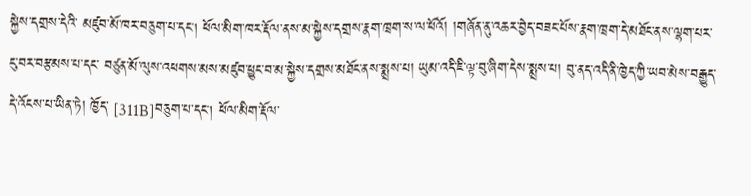སྐྱེས་དགྲས་དེའི་ མཛུབ་མོ་ཁར་བཅུག་པ་དང། ཕོལ་མིག་ཁར་རྡོལ་ནས་མ་སྐྱེས་དགྲས་རྣག་ཁྲག་ས་ལ་ཕོའོ། །གཞོན་ནུ་འཆར་བྱེད་བཟང་པོས་རྣག་ཁྲག་དེ་མཐོང་ནས་ལྷག་པར་ངུ་བར་བརྩམས་པ་དང་ བཙུན་མོ་ལུས་འཕགས་མས་མཛུབ་ཕྱུང་བ་མ་སྐྱེས་དགྲས་མཐོང་ནས་སྨྲས་པ། ཡུམ་འདི་ཇི་ལྟ་བུ་ཞིག་དེས་སྨྲས་པ། བུ་ནད་འདི་ནི་ཁྱེད་ཀྱི་ཡབ་མེས་བརྒྱུད་དེ་འོངས་པ་ཡིན་ཏེ། ཁྱོད་ [311B]བཅུག་པ་དང། ཕོལ་མིག་རྡོལ་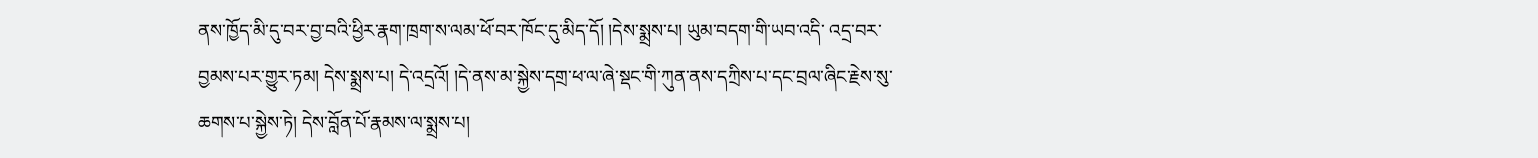ནས་ཁྱོད་མི་དུ་བར་བྱ་བའི་ཕྱིར་རྣག་ཁྲག་ས་ལམ་ཕོ་བར་ཁོང་དུ་མིད་དོ། །དེས་སྨྲས་པ། ཡུམ་བདག་གི་ཡབ་འདི་ འདྲ་བར་བྱམས་པར་གྱུར་ཏམ། དེས་སྨྲས་པ། དེ་འདྲའོ། །དེ་ནས་མ་སྐྱེས་དགྲ་ཕ་ལ་ཞེ་སྡང་གི་ཀུན་ནས་དཀྲིས་པ་དང་བྲལ་ཞིང་རྗེས་སུ་ཆགས་པ་སྐྱེས་ཏེ། དེས་བློན་པོ་རྣམས་ལ་སྨྲས་པ།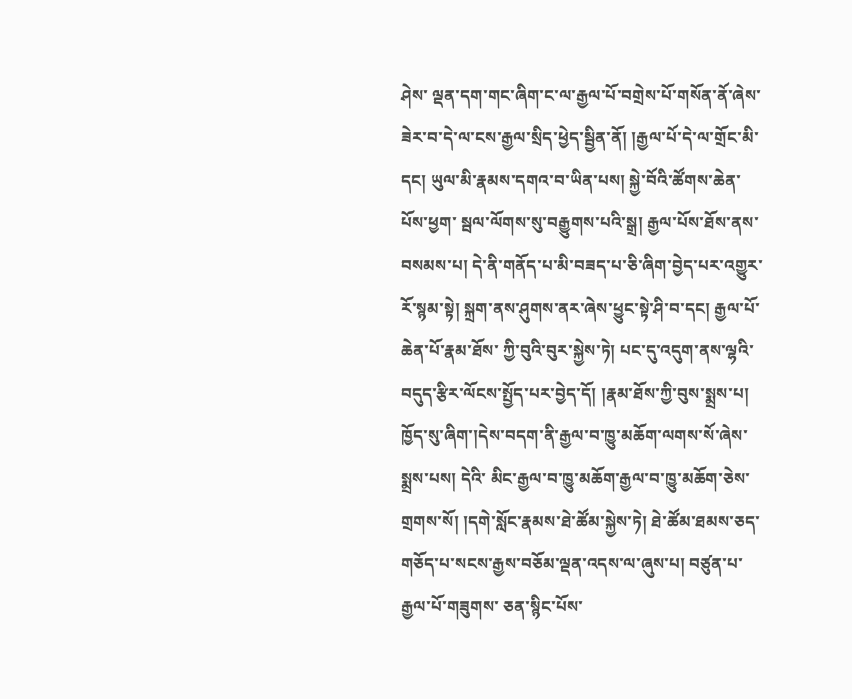ཤེས་ ལྡན་དག་གང་ཞིག་ང་ལ་རྒྱལ་པོ་བགྲེས་པོ་གསོན་ནོ་ཞེས་ཟེར་བ་དེ་ལ་ངས་རྒྱལ་སྲིད་ཕྱེད་སྦྱིན་ནོ། །རྒྱལ་པོ་དེ་ལ་གྲོང་མི་དང། ཡུལ་མི་རྣམས་དགའ་བ་ཡིན་པས། སྐྱེ་བོའི་ཚོགས་ཆེན་པོས་ཕྱག་ སྦལ་ལོགས་སུ་བརྒྱུགས་པའི་སྒྲ། རྒྱལ་པོས་ཐོས་ནས་བསམས་པ། དེ་ནི་གནོད་པ་མི་བཟད་པ་ཅི་ཞིག་བྱེད་པར་འགྱུར་རོ་སྙམ་སྟེ། སྐྲག་ནས་ཤུགས་ནར་ཞེས་ཕྱུང་སྟེ་ཤི་བ་དང། རྒྱལ་པོ་ཆེན་པོ་རྣམ་ཐོས་ ཀྱི་བུའི་བུར་སྐྱེས་ཏེ། པང་དུ་འདུག་ནས་ལྷའི་བདུད་རྩིར་ལོངས་སྤྱོད་པར་བྱེད་དོ། །རྣམ་ཐོས་ཀྱི་བུས་སྨྲས་པ། ཁྱོད་སུ་ཞིག་།དེས་བདག་ནི་རྒྱལ་བ་ཁྱུ་མཆོག་ལགས་སོ་ཞེས་སྨྲས་པས། དེའི་ མིང་རྒྱལ་བ་ཁྱུ་མཆོག་རྒྱལ་བ་ཁྱུ་མཆོག་ཅེས་གྲགས་སོ། །དགེ་སློང་རྣམས་ཐེ་ཚོམ་སྐྱེས་ཏེ། ཐེ་ཚོམ་ཐམས་ཅད་གཅོད་པ་སངས་རྒྱས་བཅོམ་ལྡན་འདས་ལ་ཞུས་པ། བཙུན་པ་རྒྱལ་པོ་གཟུགས་ ཅན་སྙིང་པོས་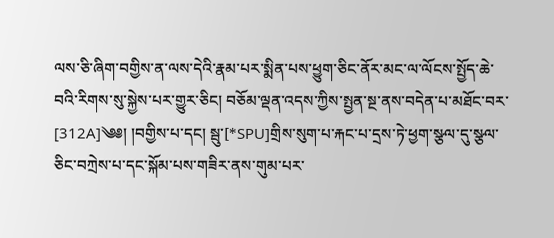ལས་ཅི་ཞིག་བགྱིས་ན་ལས་དེའི་རྣམ་པར་སྨིན་པས་ཕྱུག་ཅིང་ནོར་མང་ལ་ལོངས་སྤྱོད་ཆེ་བའི་རིགས་སུ་སྐྱེས་པར་གྱུར་ཅིང། བཅོམ་ལྡན་འདས་ཀྱིས་སྤྱན་སྔ་ནས་བདེན་པ་མཐོང་བར་ [312A]༄༅། །བགྱིས་པ་དང། སྦུ་[*SPU]གྲིས་སུག་པ་རྐང་པ་དྲས་ཏེ་ཕྱག་སྩལ་དུ་སྩལ་ཅིང་བཀྲེས་པ་དང་སྐོམ་པས་གཟིར་ནས་གུམ་པར་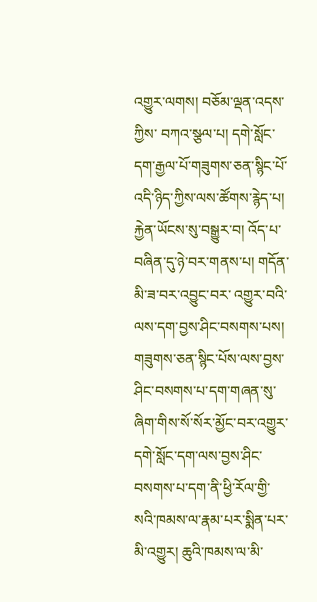འགྱུར་ལགས། བཅོམ་ལྡན་འདས་ཀྱིས་ བཀའ་སྩལ་པ། དགེ་སློང་དག་རྒྱལ་པོ་གཟུགས་ཅན་སྙིང་པོ་འདི་ཉིད་ཀྱིས་ལས་ཚོགས་རྙེད་པ། རྐྱེན་ཡོངས་སུ་བསྒྱུར་བ། འོད་པ་བཞིན་དུ་ཉེ་བར་གནས་པ། གདོན་མི་ཟ་བར་འབྱུང་བར་ འགྱུར་བའི་ལས་དག་བྱས་ཤིང་བསགས་པས། གཟུགས་ཅན་སྙིང་པོས་ལས་བྱས་ཤིང་བསགས་པ་དག་གཞན་སུ་ཞིག་གིས་སོ་སོར་མྱོང་བར་འགྱུར་དགེ་སློང་དག་ལས་བྱས་ཤིང་ བསགས་པ་དག་ནི་ཕྱི་རོལ་གྱི་སའི་ཁམས་ལ་རྣམ་པར་སྨིན་པར་མི་འགྱུར། ཆུའི་ཁམས་ལ་མི་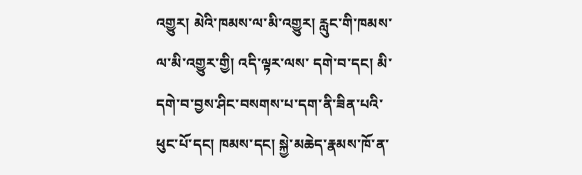འགྱུར། མེའི་ཁམས་ལ་མི་འགྱུར། རླུང་གི་ཁམས་ལ་མི་འགྱུར་གྱི། འདི་ལྟར་ལས་ དགེ་བ་དང། མི་དགེ་བ་བྱས་ཤིང་བསགས་པ་དག་ནི་ཟིན་པའི་ཕུང་པོ་དང། ཁམས་དང། སྐྱེ་མཆེད་རྣམས་ཁོ་ན་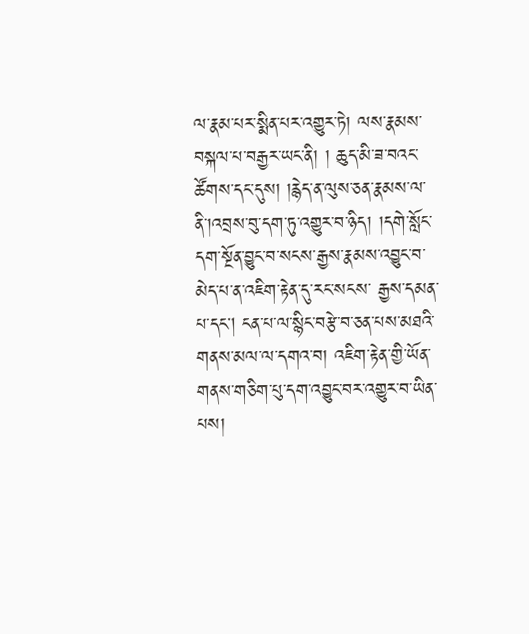ལ་རྣམ་པར་སྨིན་པར་འགྱུར་ཏེ། ལས་རྣམས་བསྐལ་པ་བརྒྱར་ཡང་ནི། ། ཆུད་མི་ཟ་བའང་ཚོགས་དང་དུས། །རྙེད་ན་ལུས་ཅན་རྣམས་ལ་ནི་།འབྲས་བུ་དག་ཏུ་འགྱུར་བ་ཉིད། །དགེ་སློང་དག་སྔོན་བྱུང་བ་སངས་རྒྱས་རྣམས་འབྱུང་བ་མེད་པ་ན་འཇིག་རྟེན་དུ་རང་སངས་ རྒྱས་དམན་པ་དང། ངན་པ་ལ་སྙིང་བརྩེ་བ་ཅན་པས་མཐའི་གནས་མལ་ལ་དགའ་བ། འཇིག་རྟེན་གྱི་ཡོན་གནས་གཅིག་པུ་དག་འབྱུང་བར་འགྱུར་བ་ཡིན་པས།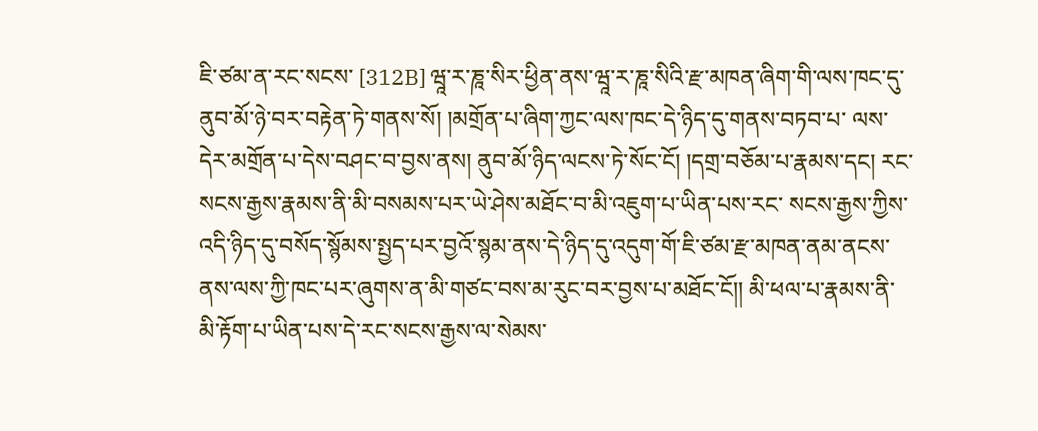ཇི་ཙམ་ན་རང་སངས་ [312B] ཝཱ་ར་ཎཱ་སིར་ཕྱིན་ནས་ཝཱ་ར་ཎཱ་སིའི་རྫ་མཁན་ཞིག་གི་ལས་ཁང་དུ་ནུབ་མོ་ཉེ་བར་བརྟེན་ཏེ་གནས་སོ། །མགྲོན་པ་ཞིག་ཀྱང་ལས་ཁང་དེ་ཉིད་དུ་གནས་བཏབ་པ་ ལས་དེར་མགྲོན་པ་དེས་བཤང་བ་བྱས་ནས། ནུབ་མོ་ཉིད་ལངས་ཏེ་སོང་ངོ། །དགྲ་བཅོམ་པ་རྣམས་དང། རང་སངས་རྒྱས་རྣམས་ནི་མི་བསམས་པར་ཡེ་ཤེས་མཐོང་བ་མི་འཇུག་པ་ཡིན་པས་རང་ སངས་རྒྱས་ཀྱིས་འདི་ཉིད་དུ་བསོད་སྙོམས་སྤྱད་པར་བྱའོ་སྙམ་ནས་དེ་ཉིད་དུ་འདུག་གོ་ཇི་ཙམ་རྫ་མཁན་ནམ་ནངས་ནས་ལས་ཀྱི་ཁང་པར་ཞུགས་ན་མི་གཙང་བས་མ་རུང་བར་བྱས་པ་མཐོང་ངོ།། མི་ཕལ་པ་རྣམས་ནི་མི་རྟོག་པ་ཡིན་པས་དེ་རང་སངས་རྒྱས་ལ་སེམས་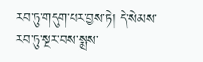རབ་ཏུ་གདུག་པར་བྱས་ཏེ། དེ་སེམས་རབ་ཏུ་སྔར་བས་སྨྲས་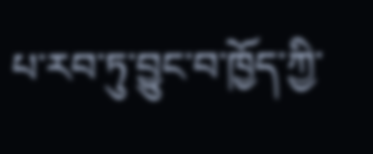པ་རབ་ཏུ་བྱུང་བ་ཁྱོད་ཀྱི་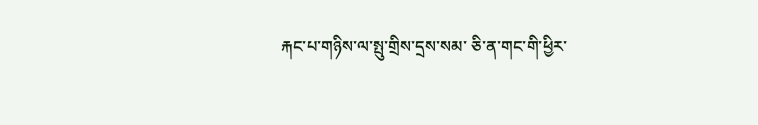རྐང་པ་གཉིས་ལ་སྤུ་གྲིས་དྲས་སམ་ ཅི་ན་གང་གི་ཕྱིར་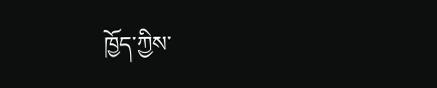ཁྱོད་ཀྱིས་